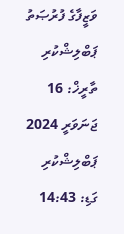ވަޒީފާގެ ފުރުޞަތު
ޕަބްލިޝްކުރި ތާރީޚް: 16 ޖަނަވަރީ 2024
ޕަބްލިޝްކުރި ގަޑި: 14:43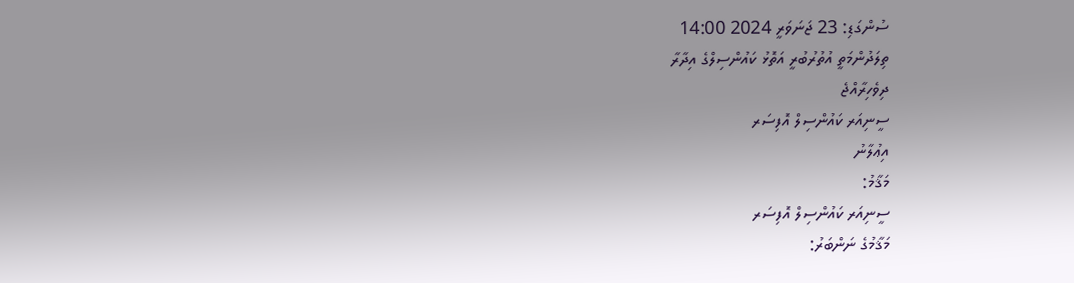ސުންގަޑި: 23 ޖަނަވަރީ 2024 14:00
ތިލަދުންމަތީ އުތުރުބުރީ އަތޮޅު ކައުންސިލްގެ އިދާރާ
ދިވެހިރާއްޖެ
ސީނިއަރ ކައުންސިލް އޮފިސަރ
އިޢުލާނު
މަޤާމު:
ސީނިއަރ ކައުންސިލް އޮފިސަރ
މަޤާމުގެ ނަންބަރު: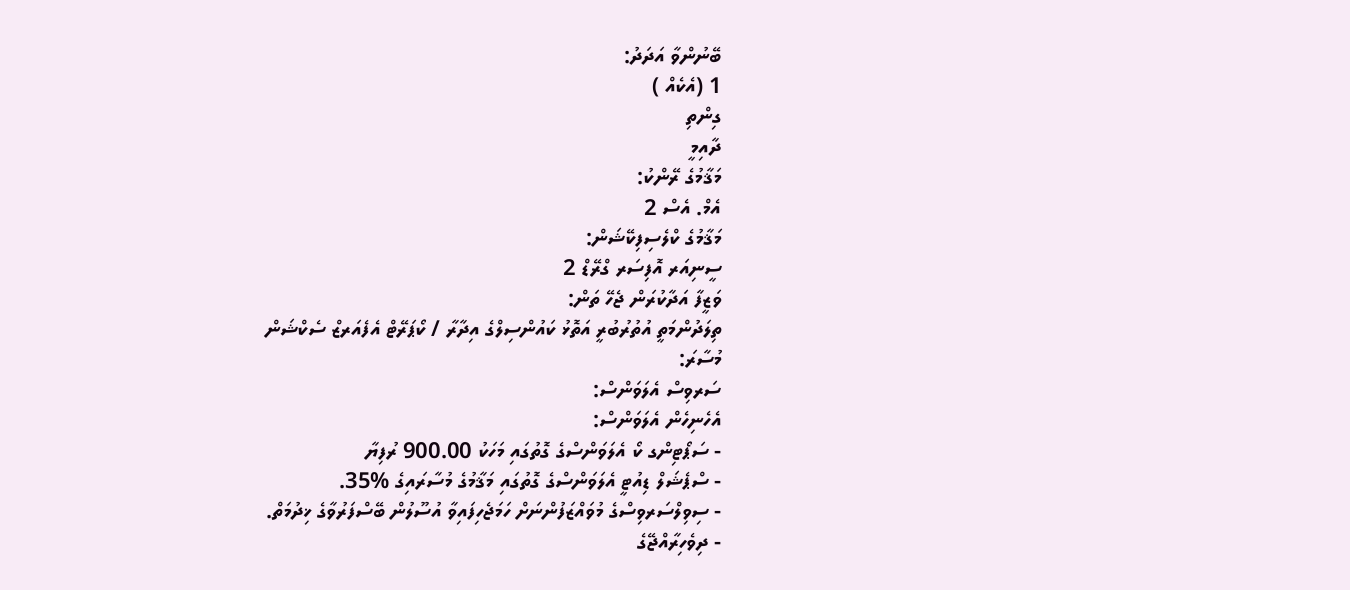ބޭނުންވާ އަދަދު:
1 (އެކެއް )
ގިންތި
ދާއިމީ
މަޤާމުގެ ރޭންކު:
އެމް. އެސް 2
މަޤާމުގެ ކްލެސިފިކޭޝަން:
ސީނިއަރ އޮފިސަރ ގްރޭޑް 2
ވަޒީފާ އަދާކުރަން ޖެހޭ ތަން:
ތިލަދުންމަތީ އުތުރުބުރީ އަތޮޅު ކައުންސިލްގެ އިދާރާ / ކޯޕަރޭޓް އެފެއަރޒް ސެކްޝަން
މުސާރަ:
ސަރވިސް އެލަވަންސް:
އެހެނިހެން އެލަވަންސް:
- ސަޕޯޓިންގ ކޯ އެލަވަންސްގެ ގޮތުގައި މަހަކު 900.00 ރުފިޔާ
- ސްޕެޝަލް ޑިއުޓީ އެލަވަންސްގެ ގޮތުގައި މަޤާމުގެ މުސާރައިގެ %35.
- ސިވިލްސަރވިސްގެ މުވައްޒަފުންނަށް ހަމަޖެހިފައިވާ އުސޫލުން ބޭސްފަރުވާގެ ޚިދުމަތް.
- ދިވެހިރާއްޖޭގެ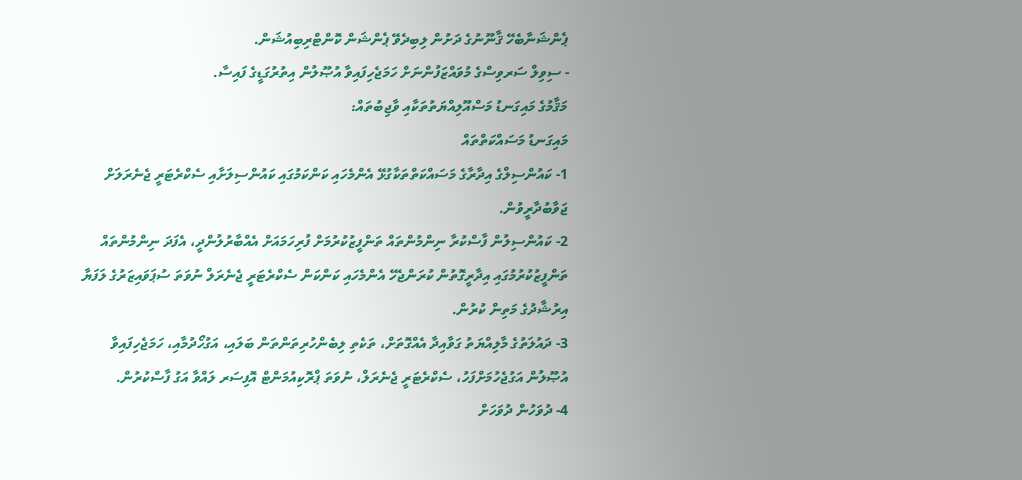ޕެންޝަނާބެހޭ ޤާނޫނުގެ ދަށުން ލިބިދެވޭ ޕެންޝަން ކޮންޓްރިބިއުޝަން.
- ސިވިލް ސަރވިސްގެ މުވައްޒަފުންނަށް ހަމަޖެހިފައިވާ އުޞޫލުން އިތުރުގަޑީގެ ފައިސާ.
މަޤާމުގެ މައިގަނޑު މަސްއޫލިއްޔަތުތަކާއި ވާޖިބުތައް:
މައިގަނޑު މަސައްކަތްތައް
1- ކައުންސިލްގެ އިދާރާގެ މަސައްކަތްތަކާގުޅޭ އެންމެހައި ކަންކަމުގައި ކައުންސިލަށާއި ސެކްރެޓަރީ ޖެނެރަލަށް ޖަވާބުދާރީވުން.
2- ކައުންސިލުން ފާސްކުރާ ނިންމުންތައް ތަންފީޒުކުރުމަށް ފުރިހަމައަށް އެއްބާރުލުންދީ، އެފަދަ ނިންމުންތައް ތަންފީޒުކުރުމުގައި އިދާރީގޮތުން ކުރަންޖެހޭ އެންމެހައި ކަންކަން ސެކްރެޓަރީ ޖެނެރަލް ނުވަތަ ސުޕަވައިޒަރުގެ ލަފަޔާ އިރުޝާދުގެ މަތިން ކުރުން.
3- ދައުލަތުގެ މާލިއްޔަތު ގަވާއިދާ އެއްގޮތަށް، ތަކެތި ލިބެންހުރިތަންތަން ބަލައި، އަގުހޯދުމާއި، ހަމަޖެހިފައިވާ އުޞޫލުން އަގުޖެހުމަށްފަހު، ސެކްރެޓަރީ ޖެނެރަލް، ނުވަތަ ޕްރޮކިއުމަންޓް އޮފިސަރ ލައްވާ އަގު ފާސްކުރުން.
4- ދުވަހުން ދުވަހަށް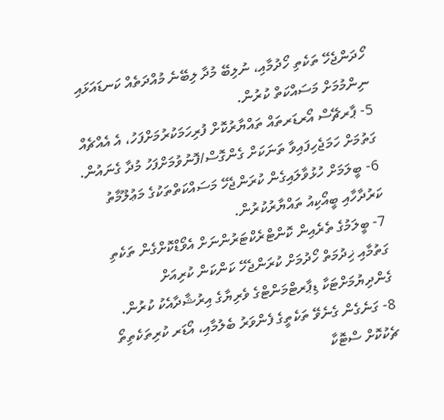ހޯދަންޖެހޭ ތަކެތި ހޯދުމާއި، ނުލިބޭ މުދާ ލިބޭނެ މުއްދަތެއް ކަނޑައަޅައި ނިންމުމަށް މަސައްކަތް ކުރުން.
5- ޕާރޗޭސް އޯރޑަރތައް ތައްޔާރުކޮށް ފުރިހަމަކުރުމަށްފަހު، އެ އެއްޗެއް ގަތުމަށް ހަމަޖެހިފައިވާ ތަނަކަށް ގެންގޮސް/ފޮނުވުމަށްފަހު މުދާ ގެނައުން.
6- ބީލަމަށް ހުޅުވާލައިގެން ކުރަންޖެހޭ މަސައްކަތްތަކުގެ މަޢުލޫމާތު ކަރުދާހާއި ބީއޯކިއު ތައްޔާރުކުރުން.
7- ބީލަމުގެ ތެރެއިން ކޮންޓްރެކްޓަރުންނަށް އެވޯޑްކޮށްގެން ތަކެތި ގަތުމާއި ޚިދުމަތް ހޯދުމަށް ކުރަންޖެހޭ ކަންކަން ކުރިއަށް ގެންދިޔުމަށްޓަކާ ޑިޕާރޓްމަންޓްގެ ވެރިޔާގެ އިރުޝާދާއެކު ކުރުން.
8- ގަނެގެން ގެނެވޭ ތަކެތީގެ ފެންވަރު ބެލުމާއި، އޯޑަރ ކުރިތަކެތިތޯ ޗެކުކޮށް ސްޓޮކާ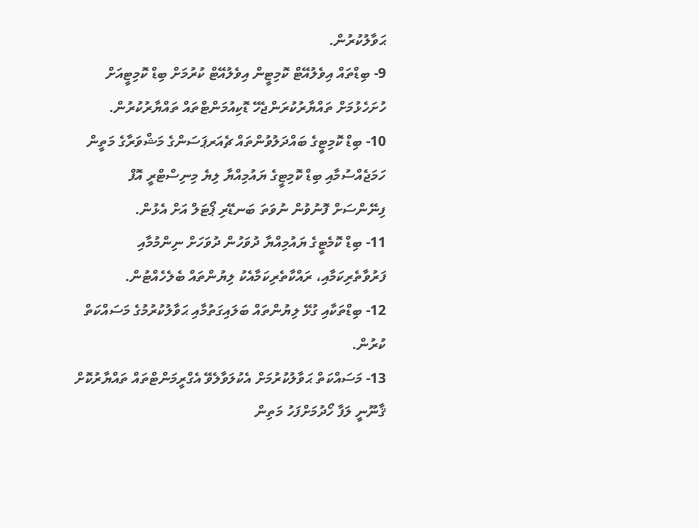ޙަވާލުކުރުން.
9- ބިޑްތައް އިވެލުއޭޓް ކޮމިޓީން އިވެލުއޭޓް ކުރުމަށް ބިޑް ކޮމިޓީއަށް ހުށަހެޅުމަށް ތައްޔާރުކުރަންޖެހޭ ޑޮކިއުމަންޓްތައް ތައްޔާރުކުރުން.
10- ބިޑް ކޮމިޓީގެ ބައްދަލުވުންތައް ޗެއަރޕަސަންގެ މަޝްވަރާގެ މަތީން ހަމަޖެއްސުމާއި ބިޑް ކޮމިޓީގެ ޔައުމިއްޔާ ލިޔެ މިނިސްޓްރީ އޮފް ފިނޭންސަށް ފޮނުވުން ނުވަތަ ބަނޑޭރި ޕޯޓަލް އަށް އެޅުން.
11- ބިޑް ކޮމެޓީގެ ޔައުމިއްޔާ ދުވަހުން ދުވަހަށް ނިންމުމާއި ފަރުވާތެރިކަމާއި، ރައްކާތެރިކަމާއެކު ލިޔުންތައް ބެލެހެއްޓުން.
12- ބިޑްތަކާއި ގުޅޭ ލިޔުންތައް ބަލައިގަތުމާއި ޙަވާލުކުރުމުގެ މަސައްކަތް ކުރުން.
13- މަސައްކަތް ޙަވާލުކުރުމަށް އެކުލަވާލެވޭ އެގްރީމަންޓްތައް ތައްޔާރުކޮށް ޤާނޫނީ ލަފާ ހޯދުމަށްފަހު މަތިން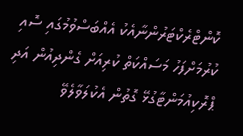ކޮންޓްރެކްޓަރުންނާއެކު އެއްބަސްވުމުގައި ސޮއި ކުރުމަށްފަހު މަސައްކަތް ކުރިއަށް ގެންދިއުން އަދި ޕްރޮކިއުމަންޓާގުޅޭ ގޮތުން އެކުލަވާލެވޭ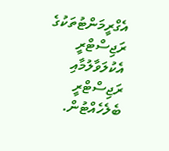އެގްރީމަންޓުތަކުގެ ރަޖިސްޓްރީ އެކުލަވާލުމާއި ރަޖިސްޓްރީ ބެލެހެއްޓުން.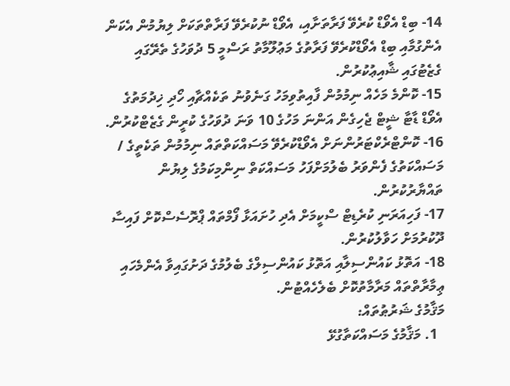14- ބިޑް އެވޯޑް ކުރެވޭ ފަރާތަށާއި، އެވޯޑް ނުކުރެވޭ ފަރާތްތަކަށް ލިޔުމުން އެކަން އެންގުމާއި ބިޑް އެވޯޑްކުރެވޭ ފަރާތުގެ މަޢުލޫމާތު ރަސްމީ 5 ދުވަހުގެ ތެރޭގައި ގެޒެޓުގައި ޝާއިޢުކުރުން.
15- ކޮންމެ މަހެއް ނިމުމުން ފާއިތުވިމަހު ގަނެވުނު ތަކެއްޗާއި ހޯދި ޚިދުމަތުގެ އެވޯޑް ޑާޓާ ޝީޓް ޖެހިގެން އަންނަ މަހުގެ 10 ވަނަ ދުވަހުގެ ކުރީން ގެޒެޓްކުރުން.
16- ކޮންޓްރެކްޓަރުންނަށް އެވޯޑްކުރެވޭ މަސައްކަތްތައް ނިމުމުން ތަކެތީގެ / މަސައްކަތުގެ ފެންވަރު ބެލުމަށްފަހު މަސައްކަތް ނިންމިކަމުގެ ލިޔުން ތައްޔާރުކުރުން.
17- ފަހިއަރަނި ކުރެޑިޓް ސްކީމަށް އެދި ހުށައަޅާ ފޯމްތައް ޕްރޮސެސްކޮށް ފައިސާ ދޫކުރުމަށް ހަވާލުކުރުން.
18- އަތޮޅު ކައުންސިލާއި އަތޮޅު ކައުންސިލްގެ ބެލުމުގެ ދަށުގައިވާ އެންމެހައި ޢިމާރާތްތައް މަރާމާތުކޮށް ބެލެހެއްޓުން.
މަޤާމުގެ ޝަރުޠުތައް:
  1. މަޤާމުގެ މަސައްކަތާގުޅޭ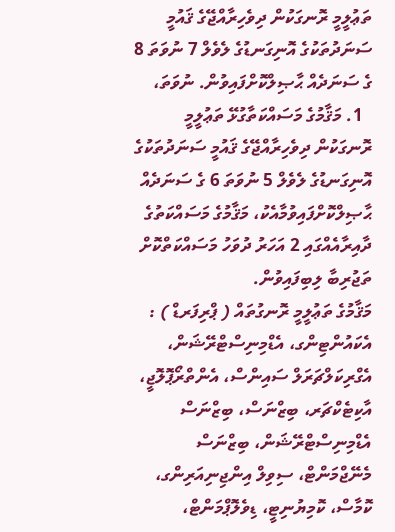ތަޢުލީމީ ރޮނގަކުން ދިވެހިރާއްޖޭގެ ޤައުމީ ސަނަދުތަކުގެ އޮނިގަނޑުގެ ލެވެލް 7 ނުވަތަ 8 ގެ ސަނަދެއް ޙާޞިލްކޮށްފައިވުން. ނުވަތަ،
  1. މަޤާމުގެ މަސައްކަތާގުޅޭ ތަޢުލީމީ ރޮނގަކުން ދިވެހިރާއްޖޭގެ ޤައުމީ ސަނަދުތަކުގެ އޮނިގަނޑުގެ ލެވެލް 5 ނުވަތަ 6 ގެ ސަނަދެއް ޙާޞިލްކޮށްފައިވުމާއެކު، މަޤާމުގެ މަސައްކަތުގެ ދާއިރާއެއްގައި 2 އަހަރު ދުވަހު މަސައްކަތްކޮށް ތަޖުރިބާ ލިބިފައިވުން.
މަޤާމުގެ ތަޢުލީމީ ރޮނގުތައް ( ޕްރިފަރޑް ) :
އެކައުންޓިންގ، އެޑްމިނިސްޓްރޭޝަން، އެގްރިކަލްޗަރަލް ސައިންސް، އެންތްރޯޕޮލޮޖީ، އާކިޓެކްޗަރ، ބިޒްނަސް، ބިޒްނަސް އެޑްމިނިސްޓްރޭޝަން، ބިޒްނަސް މެނޭޖްމަންޓް، ސިވިލް އިންޖިނިއަރިންގ، ކޮމާސް، ކޮމިޔުނިޓީ، ޑިވެލޮޕްމަންޓް،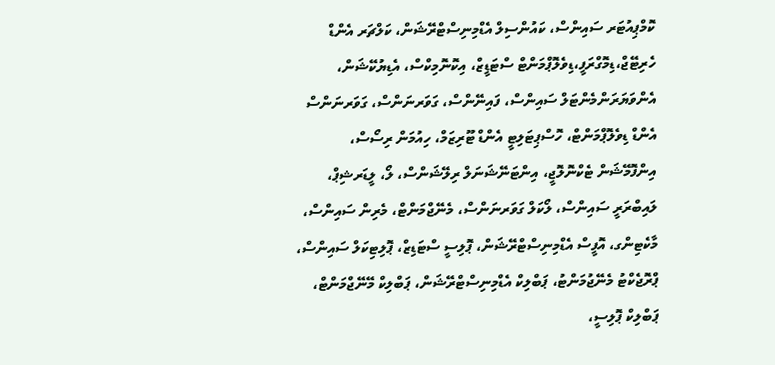ކޮމްޕިއުޓަރ ސައިންސް، ކައުންސިލް އެޑްމިނިސްޓްރޭޝަން، ކަލްޗަރ އެންޑް ހެރިޓޭޖް،ޑިމޮގްރަފީ،ޑިވެލޮޕްމަންޓް ސްޓަޑީޒް، އިކޮނޮމިކްސް، އެޑިޔުކޭޝަން، އެންވަޔަރަންމެންޓަލް ސައިންސް، ފައިނޭންސް، ގަވަރނަންސް، ގަވަރނަންސް އެންޑް ޑިވެލޮޕްމަންޓް، ހޮސްޕިޓަލިޓީ އެންޑް ޓޫރިޒަމް، ހިއުމަން ރިސޯސް، އިންފޮމޭޝަން ޓެކްނޮލޮޖީ، އިންޓަނޭޝަނަލް ރިލޭޝަންސް، ލޯ، ލީޑަރޝިޕް، ލައިބްރަރީ ސައިންސް، ލޯކަލް ގަވަރނަންސް، މެނޭޖްމަންޓް، މެރިން ސައިންސް، މާކެޓިންގ، އޮފީސް އެޑްމިނިސްޓްރޭޝަން، ޕޮލިސީ ސްޓަޑިޒް، ޕޮލިޓިކަލް ސައިންސް، ޕްރޮޖެކްޓު މެނޭޖުމަންޓު، ޕަބްލިކް އެޑްމިނިސްޓްރޭޝަން، ޕަބްލިކް މޭނޭޖްމަންޓް، ޕަބްލިކް ޕޮލިސީ،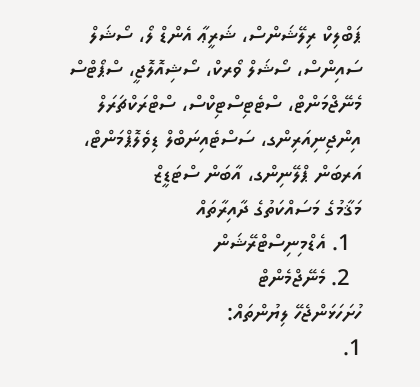ޕަބްލިކް ރިލޭޝަންސް، ޝަރީޢާ އެންޑް ލޯ، ސޯޝަލް ސައިންސް، ސޯޝަލް ވޯރކް، ސޯޝިއޮލޮޖީ، ސްޕޯޓްސް މެނޭޖްމަންޓް، ސްޓެޓިސްޓިކްސް، ސްޓްރަކްޗަރަލް އިންޖިނިއަރިންގ، ސަސްޓެއިނަބްލް ޑިވެލޮޕްމަންޓް، އަރބަން ޕްލޭނިންގ، އާބަން ސްޓަޑީޒް
މަޤާމުގެ މަސައްކަތުގެ ދާއިރާތައް
  1. އެޑްމިނިސްޓްރޭޝަން
  2. މެނޭޖްމެންޓް
ހުށަހަޅަންޖެހޭ ލިޔުންތައް:
1.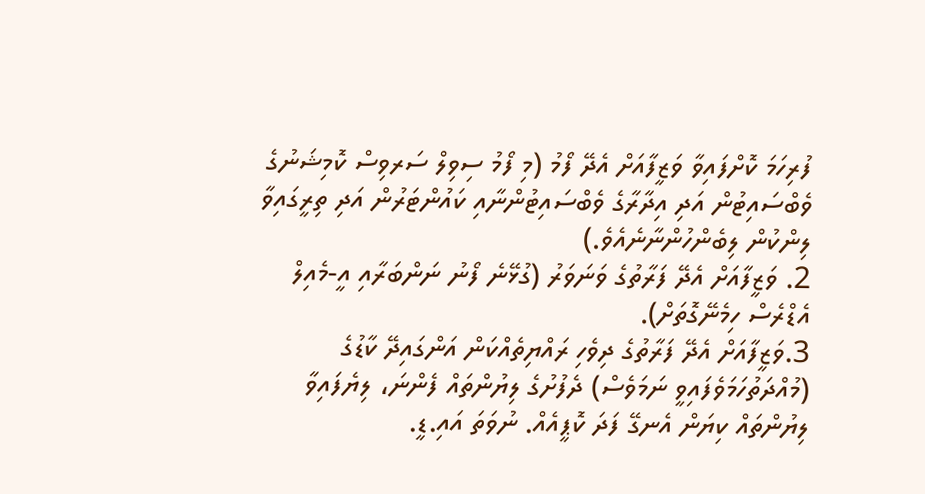ފުރިހަމަ ކޮށްފައިވާ ވަޒީފާއަށް އެދޭ ފޯމު (މި ފޯމު ސިވިލް ސަރވިސް ކޮމިޝަނުގެ ވެބްސައިޓުން އަދި އިދާރާގެ ވެބްސައިޓުންނާއި ކައުންޓަރުން އަދި ތިރީގައިވާ ލިންކުން ލިބެންހުންނާނެއެވެ.)
2. ވަޒީފާއަށް އެދޭ ފަރާތުގެ ވަނަވަރު (ގުޅޭނެ ފޯނު ނަންބަރާއި އީ-މެއިލް އެޑްރެސް ހިމެނޭގޮތަށް).
3.ވަޒީފާއަށް އެދޭ ފަރާތުގެ ދިވެހި ރައްޔިތެއްކަން އަންގައިދޭ ކާޑުގެ (މުއްދަތުހަމަވެފައިވީ ނަމަވެސް) ދެފުށުގެ ލިޔުންތައް ފެންނަ، ލިޔެފައިވާ ލިޔުންތައް ކިޔަން އެނގޭ ފަދަ ކޮޕީއެއް. ނުވަތަ އައި.ޑީ.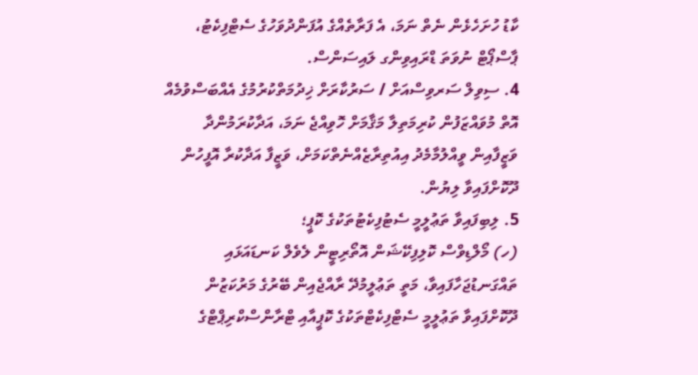ކާޑު ހުށަހެޅެން ނެތް ނަމަ، އެ ފަރާތެއްގެ އުފަންދުވަހުގެ ސެޓްފިކެޓު، ޕާސްޕޯޓް ނުވަތަ ޑްރައިވިންގ ލައިސަންސް.
4. ސިވިލް ސަރވިސްއަށް / ސަރުކާރަށް ޚިދުމަތްކުރުމުގެ އެއްބަސްވުމެއް އޮތް މުވައްޒަފުން ކުރިމަތިލާ މަޤާމަށް ހޮވިއްޖެ ނަމަ، އަދާކުރަމުންދާ ވަޒީފާއިން ވީއްލުމާމެދު އިއުތިރާޒެއްނެތްކަމަށް، ވަޒީފާ އަދާކުރާ އޮފީހުން ދޫކޮށްފައިވާ ލިޔުން.
5. ލިބިފައިވާ ތަޢުލީމީ ސެޓުފިކެޓުތަކުގެ ކޮޕީ؛
(ހ) މޯލްޑިވްސް ކޮލިފިކޭޝަން އޮތޯރިޓީން ލެވެލް ކަނޑައަޅައި ތައްގަނޑުޖަހާފައިވާ، މަތީ ތަޢުލީމުދޭ ރާއްޖެއިން ބޭރުގެ މަރުކަޒުން ދޫކޮށްފައިވާ ތަޢުލީމީ ސެޓްފިކެޓްތަކުގެ ކޮޕީއާއި ޓްރާންސްކްރިޕްޓްގެ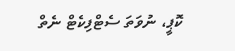ކޮޕީ، ނުވަތަ ސެޓްފިކެޓް ނެތް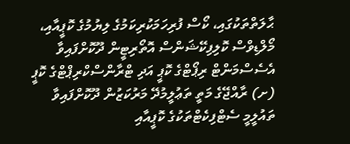ޙާލަތްތަކުގައި، ކޯސް ފުރިހަމަކުރިކަމުގެ ލިޔުމުގެ ކޮޕީއާއި، މޯލްޑިވްސް ކޮލިފިކޭޝަންސް އޮތޯރިޓީން ދޫކޮށްފައިވާ އެސެސްމަންޓް ރިޕޯޓްގެ ކޮޕީ އަދި ޓްރާންސްކްރިޕްޓްގެ ކޮޕީ
(ށ) ރާއްޖޭގެ މަތީ ތަޢުލީމުދޭ މަރުކަޒުން ދޫކޮށްފައިވާ ތައުލީމީ ސެޓްފިކެޓްތަކުގެ ކޮޕީއާއި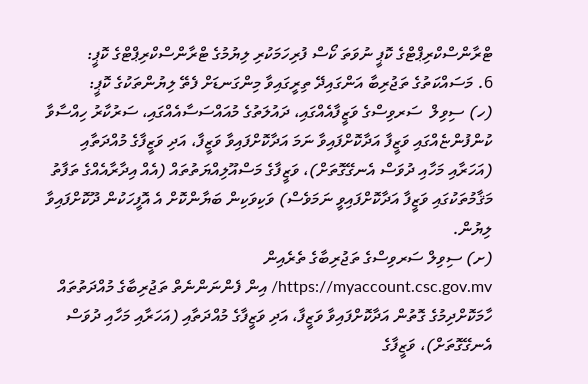ޓްރާންސްކްރިޕްޓްގެ ކޮޕީ ނުވަތަ ކޯސް ފުރިހަމަކުރި ލިޔުމުގެ ޓްރާންސްކްރިޕްޓްގެ ކޮޕީ:
6. މަސައްކަތުގެ ތަޖުރިބާ އަންގައިދޭ ތިރީގައިވާ މިންގަނޑަށް ފެތޭ ލިޔުންތަކުގެ ކޮޕީ:
(ހ) ސިވިލް  ސަރވިސްގެ ވަޒީފާއެއްގައި، ދައުލަތުގެ މުއައްސަސާއެއްގައި، ސަރުކާރު ހިއްސާވާ ކުންފުންޏެއްގައި ވަޒީފާ އަދާކޮށްފައިވާ ނަމަ އަދާކޮށްފައިވާ ވަޒީފާ، އަދި ވަޒީފާގެ މުއްދަތާއި (އަހަރާއި މަހާއި ދުވަސް އެނގޭގޮތަށް)، ވަޒީފާގެ މަސްއޫލިއްޔަތުތައް (އެއް އިދާރާއެއްގެ ތަފާތު މަޤާމުތަކުގައި ވަޒީފާ އަދާކޮށްފައިވީ ނަމަވެސް) ވަކިވަކިން ބަޔާންކޮށް އެ އޮފީހަކުން ދޫކޮށްފައިވާ ލިޔުން.
(ށ) ސިވިލް ސަރވިސްގެ ތަޖުރިބާގެ ތެރެއިން https://myaccount.csc.gov.mv/ އިން ފެންނަންނެތް ތަޖުރިބާގެ މުއްދަތުތައް ހާމަކޮށްދިމުގެ ގޮތުން އަދާކޮށްފައިވާ ވަޒީފާ، އަދި ވަޒީފާގެ މުއްދަތާއި (އަހަރާއި މަހާއި ދުވަސް އެނގޭގޮތަށް)، ވަޒީފާގެ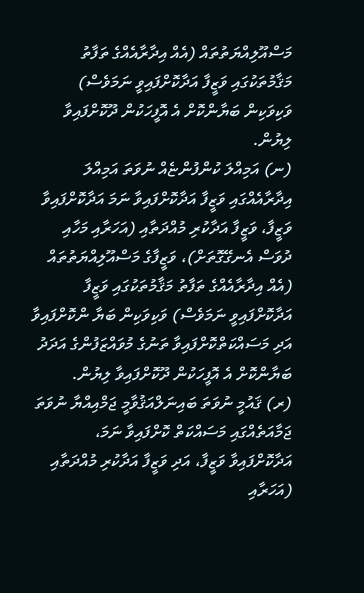މަސްއޫލިއްޔަތުތައް (އެއް އިދާރާއެއްގެ ތަފާތު މަޤާމުތަކުގައި ވަޒީފާ އަދާކޮށްފައިވީ ނަމަވެސް) ވަކިވަކިން ބަޔާންކޮށް އެ އޮފީހަކުން ދޫކޮށްފައިވާ ލިޔުން.
(ނ) އަމިއްލަ ކުންފުންޏެއް ނުވަތަ އަމިއްލަ އިދާރާއެއްގައި ވަޒީފާ އަދާކޮށްފައިވާ ނަމަ އަދާކޮށްފައިވާ ވަޒީފާ، ވަޒީފާ އަދާކުރި މުއްދަތާއި (އަހަރާއި މަހާއި ދުވަސް އެނގޭގޮތަށް)، ވަޒީފާގެ މަސްއޫލިއްޔަތުތައް (އެއް އިދާރާއެއްގެ ތަފާތު މަޤާމުތަކުގައި ވަޒީފާ އަދާކޮށްފައިވީ ނަމަވެސް) ވަކިވަކިން ބަޔާ ންކޮށްފައިވާ އަދި މަސައްކަތްކޮށްފައިވާ ތަނުގެ މުވައްޒަފުންގެ އަދަދު ބަޔާންކޮށް އެ އޮފީހަކުން ދޫކޮށްފައިވާ ލިޔުން.
(ރ) ޤައުމީ ނުވަތަ ބައިނަލްއަޤުވާމީ ޖަމްއިއްޔާ ނުވަތަ ޖަމާއަތެއްގައި މަސައްކަތް ކޮށްފައިވާ ނަމަ، އަދާކޮށްފައިވާ ވަޒީފާ، އަދި ވަޒީފާ އަދާކުރި މުއްދަތާއި (އަހަރާއި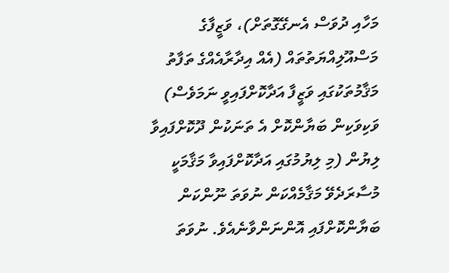މަހާއި ދުވަސް އެނގޭގޮތަށް)، ވަޒީފާގެ މަސްއޫލިއްޔަތުތައް (އެއް އިދާރާއެއްގެ ތަފާތު މަޤާމުތަކުގައި ވަޒީފާ އަދާކޮށްފައިވީ ނަމަވެސް) ވަކިވަކިން ބަޔާންކޮށް އެ ތަނަކުން ދޫކޮށްފައިވާ ލިޔުން (މި ލިޔުމުގައި އަދާކޮށްފައިވާ މަޤާމަކީ މުސާރަދެވޭ މަޤާމެއްކަން ނުވަތަ ނޫންކަން ބަޔާންކޮށްފައި އޮންނަންވާނެއެވެ. ނުވަތަ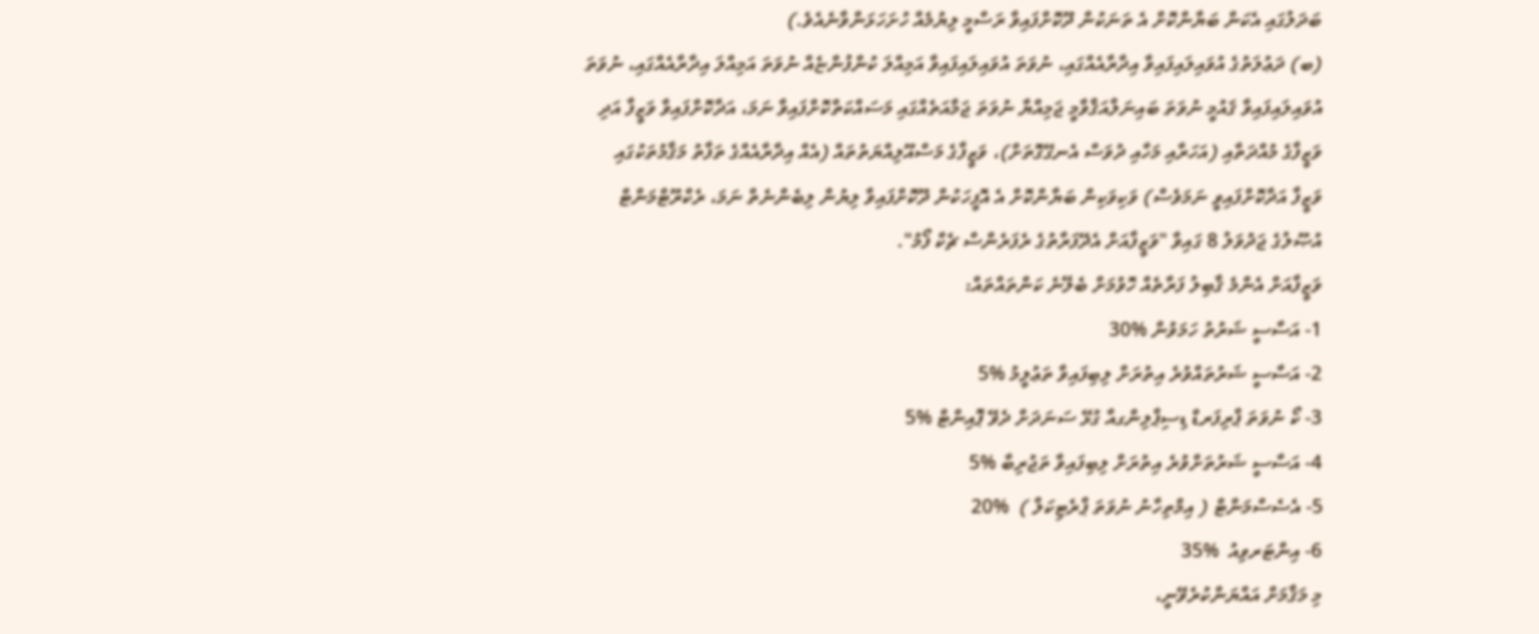ބަދަލުގައި އެކަން ބަޔާންކޮށް އެ ތަނަކުން ދޫކޮށްފައިވާ ރަސްމީ ލިޔުމެއް ހުށަހަޅަންވާނެއެވެ.)
(ބ) ދަޢުލަތުގެ އުވައިލައިފައިވާ އިދާރާއެއްގައި، ނުވަތަ އުވައިލައިފައިވާ އަމިއްލަ ކުންފުންޏެއް ނުވަތަ އަމިއްލަ އިދާރާއެއްގައި، ނުވަތަ އުވައިލައިފައިވާ ޤައުމީ ނުވަތަ ބައިނަލްއަޤްވާމީ ޖަމިއްޔާ ނުވަތަ ޖަމާއަތެއްގައި މަސައްކަތްކޮށްފައިވާ ނަމަ، އަދާކޮށްފައިވާ ވަޒީފާ އަދި ވަޒީފާގެ މުއްދަތާއި (އަހަރާއި މަހާއި ދުވަސް އެނގޭގޮތަށް)، ވަޒީފާގެ މަސްއޫލިއްޔަތުތައް (އެއް އިދާރާއެއްގެ ތަފާތު މަޤާމުތަކުގައި ވަޒީފާ އަދާކޮށްފައިވީ ނަމަވެސް) ވަކިވަކިން ބަޔާންކޮށް އެ އޮފީހަކުން ދޫކޮށްފައިވާ ލިޔުން ލިބެންނެތް ނަމަ، ރެކްރޫޓްމަންޓް އުޞޫލުގެ ޖަދުވަލު 8 ގައިވާ "ވަޒީފާއަށް އެދޭފަރާތުގެ ރެފަރެންސް ޗެކް ފޯމު".
ވަޒީފާއަށް އެންމެ ޤާބިލު ފަރާތެއް ހޮވުމަށް ބެލޭނެ ކަންތައްތައް:
1- އަސާސީ ޝަރުތު ހަމަވުން %30
2- އަސާސީ ޝަރުތައްވުރެ އިތުރަށް ލިބިފައިވާ ތަޢުލީމު %5
3- ކޯ ނުވަތަ ޕްރިފަރޑް ޑިސިޕްލިންގއާ ގުޅޭ ސަނަދަށް ދެވޭ ޕޮއިންޓް %5
4- އަސާސީ ޝަރުތަށްވުރެ އިތުރަށް ލިބިފައިވާ ތަޖުރިބާ %5
5- އެސެސްމަންޓް ( އިމްތިހާނު ނުވަތަ ޕްރެޓިކަލް )  %20
6- އިންޓަރވިއު  %35
މި މަޤާމަށް އައްޔަންކުރެވޭނީ،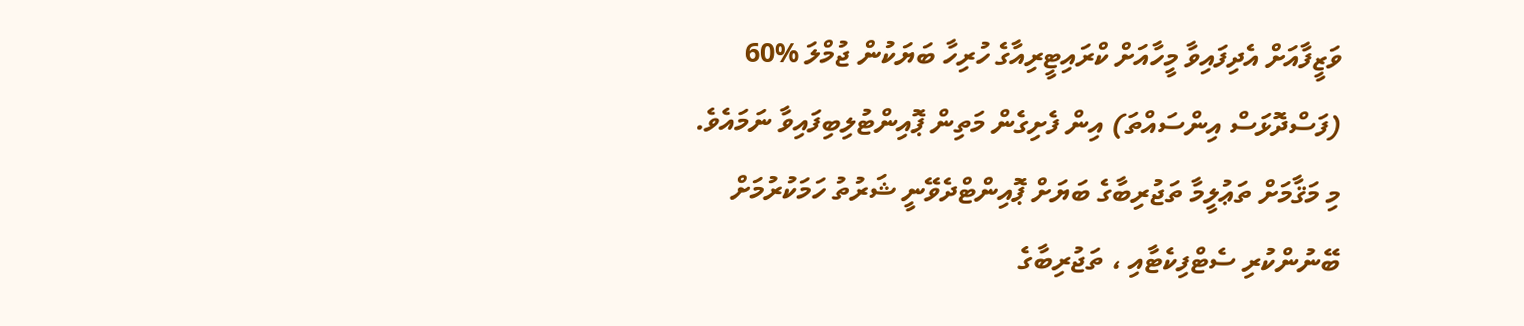ވަޒީފާއަށް އެދިފައިވާ މީހާއަށް ކްރައިޓީރިއާގެ ހުރިހާ ބަޔަކުން ޖުމްލަ %60 (ފަސްދޮޅަސް އިންސައްތަ) އިން ފެށިގެން މަތިން ޕޮއިންޓުލިބިފައިވާ ނަމައެވެ.
މި މަޤާމަށް ތަޢުލީމާ ތަޖުރިބާގެ ބަޔަށް ޕޮއިންޓްދެވޭނީ ޝަރުތު ހަމަކުރުމަށް ބޭނުންކުރި ސެޓްފިކެޓާއި ، ތަޖުރިބާގެ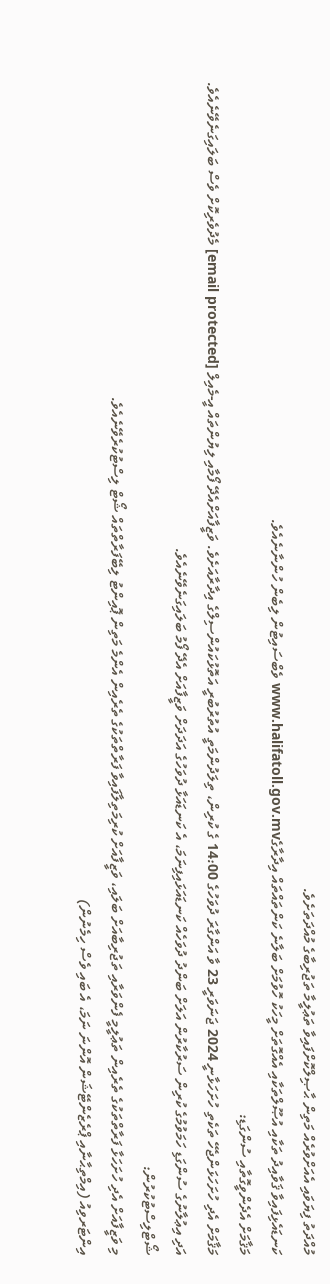މުއްދަތު ފިޔަވައި އެއަށްވުރެއް މަތިން ޙާޞިލްކޮށްފައިވާ ތަޢުލީމާ ތަޖުރިބާގެ މުއްދަތަށެވެ.
ކަނޑައެޅިފައިވާ ޤަވާއިދު ތަކާއި އުޞޫލްތަކާއި އެއްގޮތަށް މީހަކު ހޮވުމަށް ބަލާނެ ކަންތައްތައް އިދާރާގެwww.halifatoll.gov.mv ވެބްސައިޓުން ލިބެން ހުންނާނެއެވެ.
މަޤާމަށް އެދެންވީގޮތާއި ސުންގަޑި:
މަޤާމަށް އެދި ހުށަހަޅަންޖެހޭ ތަކެތި ހުށަހަޅާނީ 2024 ޖަނަވަރީ 23 ވާ އަންގާރަ ދުވަހުގެ 14:00 ގެ ކުރިން، ތިލަދުންމަތީ އުތުރުބުރީ އަތޮޅުކައުންސިލްގެ އިދާރާއަށެވެ. ވަޒީފާއަށްއެދޭ ފޯމާއި ލިޔުންތައް އީ-މެއިލް [email protected] މެދުވެރިކޮށް ވެސް ބަލައިގަނެވޭނެއެވެ.
އަދި އިޢުލާނުގެ ސުންގަޑި ހަމަވުމުގެ ކުރިން ސަރުކާރުން އަލަށް ބަންދު ދުވަހެއް ކަނޑައަޅައިފިނަމަ، އެ ކަނޑައަޅާ ދުވަހުގެ އަދަދަށް ވަޒީފާއަށް އެދޭ ފޯމު ބަލައިގަނެވޭނެއެވެ.
ޝޯޓްލިސްޓުކުރުން:
މި ވަޒީފާއަށް އެދި ހުށަހަޅާ ފަރާތްތަކުގެ ތެރެއިން ތަޢުލީމީ ފެންވަރާއި ތަޖުރިބާއަށް ބަލައި، ވަޒީފާއަށް ކުރިމަތިލާފައިވާ ފަރާތްތަކުގެ ތެރެއިން އެންމެ މަތިން ޕޮއިންޓު ލިބޭފަރާތްތައް ޝޯޓް ލިސްޓުކުރެވޭނެއެވެ.
އިންޓަރވިއު (އިމްތިޙާނާއި ޕްރެޒެންޓޭޝަން އޮންނަ ނަމަ، އެ ބައި ވެސް ހިމެނުން)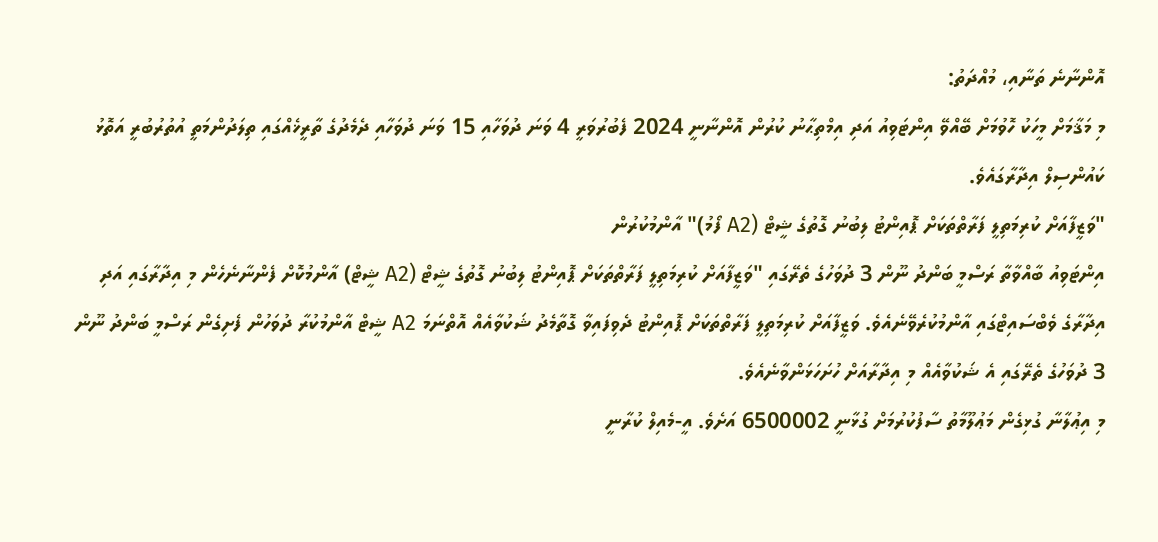އޮންނާނެ ތަނާއި، މުއްދަތު:
މި މަޤާމަށް މީހަކު ހޮވުމަށް ބޭއްވޭ އިންޓަވިއު އަދި އިމްތިޙާނު ކުރުން އޮންނާނީ 2024 ފެބުރުވަރީ 4 ވަނަ ދުވަހާއި 15 ވަނަ ދުވަހާއި ދެމެދުގެ ތާރީޚެއްގައި ތިލަދުންމަތީ އުތުރުބުރީ އަތޮޅު ކައުންސިލް އިދާރާގައެވެ.
"ވަޒީފާއަށް ކުރިމަތިލީ ފަރާތްތަކަށް ޕޮއިންޓު ލިބުނު ގޮތުގެ ޝީޓް (A2 ފޯމު)" އާންމުކުރުން
އިންޓަވިއު ބާއްވާތާ ރަސްމީ ބަންދު ނޫން 3 ދުވަހުގެ ތެރޭގައި "ވަޒީފާއަށް ކުރިމަތިލީ ފަރާތްތަކަށް ޕޮއިންޓު ލިބުނު ގޮތުގެ ޝީޓް (A2 ޝީޓް) އާންމުކޮށް ފެންނާނެހެން މި އިދާރާގައި އަދި އިދާރާގެ ވެބްސައިޓްގައި އާންމުކުރެވޭނެއެވެ. ވަޒީފާއަށް ކުރިމަތިލީ ފަރާތްތަކަށް ޕޮއިންޓު ދެވިފައިވާ ގޮތާމެދު ޝަކުވާއެއް އޮތްނަމަ A2 ޝީޓް އާންމުކުރާ ދުވަހުން ފެށިގެން ރަސްމީ ބަންދު ނޫން 3 ދުވަހުގެ ތެރޭގައި އެ ޝަކުވާއެއް މި އިދާރާއަށް ހުށަހަޅަންވާނެއެވެ.
މި އިޢުލާނާ ގުޅިގެން މަޢުލޫމާތު ސާފުކުރުމަށް ގުޅާނީ 6500002 އަށެވެ. އީ-މެއިލް ކުރާނީ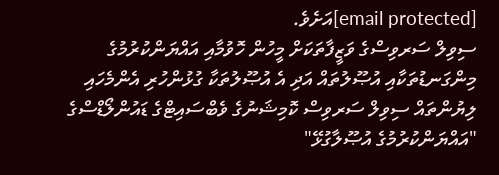[email protected]އަށެވެ.
ސިވިލް ސަރވިސްގެ ވަޒީފާތަކަށް މީހުން ހޮވުމާއި އައްޔަންކުރުމުގެ މިންގަނޑުތަކާއި އުޞޫލުތައް އަދި އެ އުޞޫލުތަކާ ގުޅުންހުރި އެންމެހައި ލިޔުންތައް ސިވިލް ސަރވިސް ކޮމިޝަނުގެ ވެބްސައިޓްގެ ޑައުންލޯޑްސްގެ "އައްޔަންކުރުމުގެ އުޞޫލާގުޅޭ"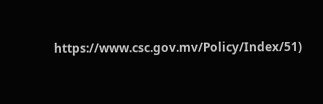https://www.csc.gov.mv/Policy/Index/51)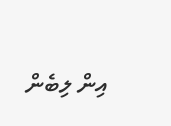އިން ލިބެން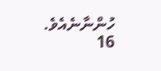ހުންނާނެއެވެ.
16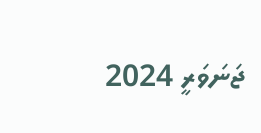ޖަނަވަރީ 2024